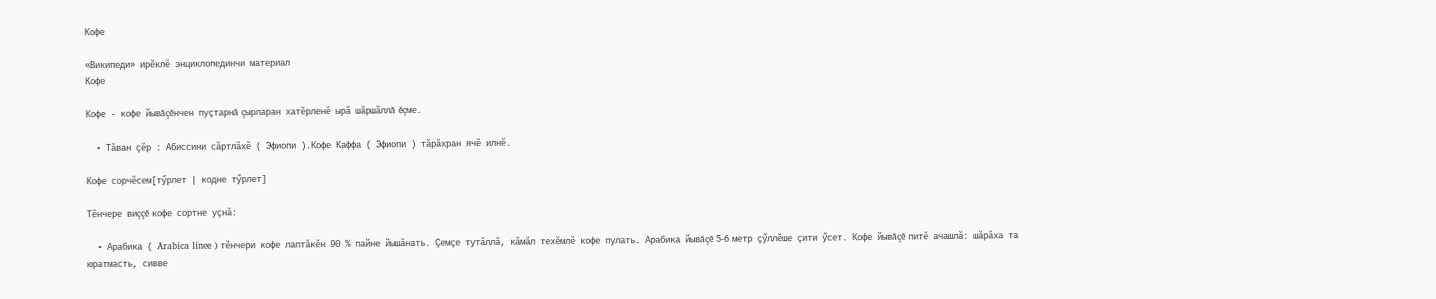Кофе

«Википеди» ирĕклĕ энциклопединчи материал
Кофе

Кофе - кофе йывăçĕнчен пуçтарнă çырларан хатĕрленĕ ырă шăршăллă ĕçме.

  • Тăван çĕр : Абиссини сăртлăхĕ ( Эфиопи ).Кофе Каффа ( Эфиопи ) тăрăхран ячĕ илнĕ.

Кофе сорчĕсем[тӳрлет | кодне тӳрлет]

Тĕнчере виççĕ кофе сортне уçнă:

  • Арабика ( Arabica linee ) тĕнчери кофе лаптăкĕн 90 % пайне йышăнать. Çемçе тутăллă, кăмăл техĕмлĕ кофе пулать. Арабика йывăçĕ 5-6 метр çӳллĕше çити ӳсет. Кофе йывăçĕ питĕ ачашлă: шăрăха та юратмасть, сивве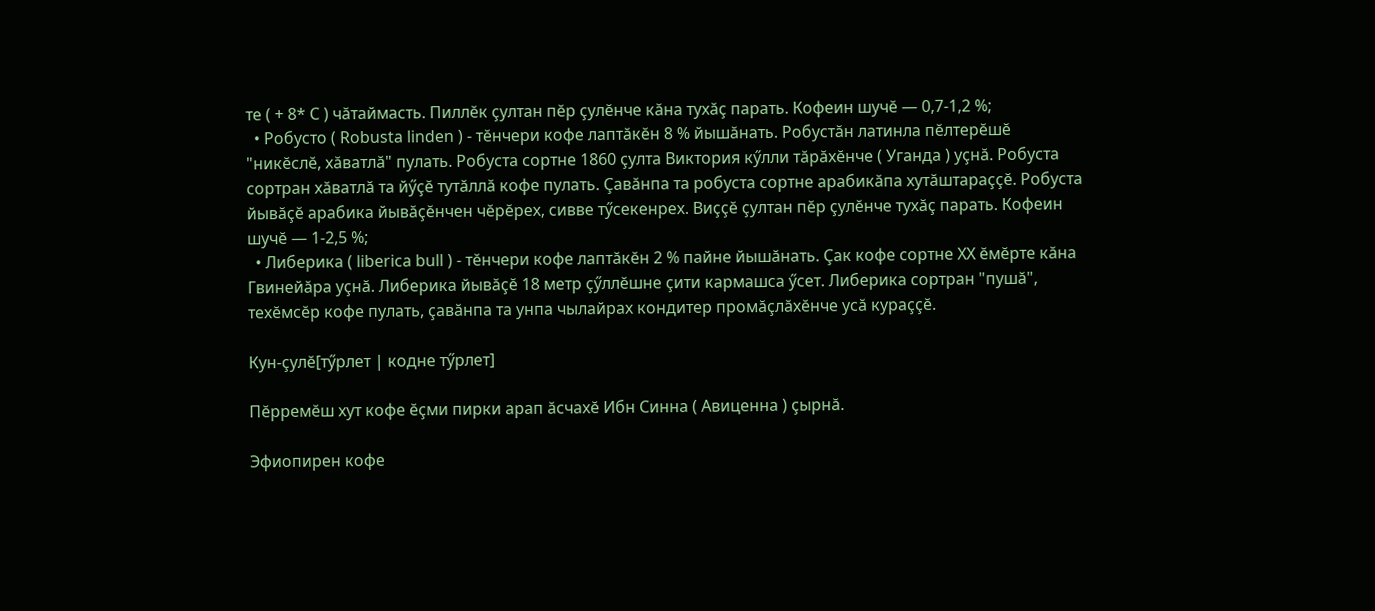те ( + 8* С ) чăтаймасть. Пиллĕк çултан пĕр çулĕнче кăна тухăç парать. Кофеин шучĕ — 0,7-1,2 %;
  • Робусто ( Robusta linden ) - тĕнчери кофе лаптăкĕн 8 % йышăнать. Робустăн латинла пĕлтерĕшĕ "никĕслĕ, хăватлă" пулать. Робуста сортне 1860 çулта Виктория кӳлли тăрăхĕнче ( Уганда ) уçнă. Робуста сортран хăватлă та йӳçĕ тутăллă кофе пулать. Çавăнпа та робуста сортне арабикăпа хутăштараççĕ. Робуста йывăçĕ арабика йывăçĕнчен чĕрĕрех, сивве тӳсекенрех. Виççĕ çултан пĕр çулĕнче тухăç парать. Кофеин шучĕ — 1-2,5 %;
  • Либерика ( liberica bull ) - тĕнчери кофе лаптăкĕн 2 % пайне йышăнать. Çак кофе сортне XX ĕмĕрте кăна Гвинейăра уçнă. Либерика йывăçĕ 18 метр çӳллĕшне çити кармашса ӳсет. Либерика сортран "пушă", техĕмсĕр кофе пулать, çавăнпа та унпа чылайрах кондитер промăçлăхĕнче усă кураççĕ.

Кун-çулĕ[тӳрлет | кодне тӳрлет]

Пĕрремĕш хут кофе ĕçми пирки арап ăсчахĕ Ибн Синна ( Авиценна ) çырнă.

Эфиопирен кофе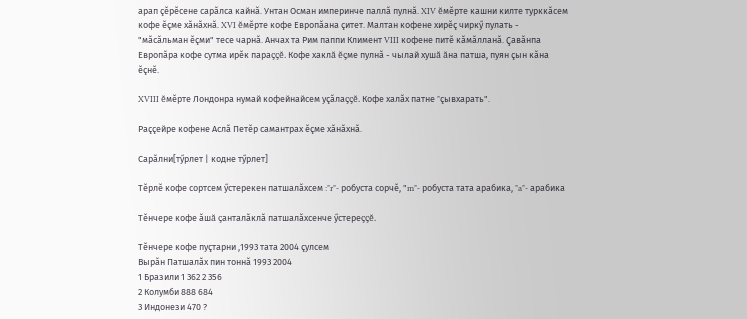арап çĕрĕсене сарăлса кайнă. Унтан Осман империнче паллă пулнă. XIV ĕмĕрте кашни килте турккăсем кофе ĕçме хăнăхнă. XVI ĕмĕрте кофе Европăана çитет. Малтан кофене хирĕç чиркӳ пулать - "мăсăльман ĕçми" тесе чарнă. Анчах та Рим паппи Климент VIII кофене питĕ кăмăлланă. Çавăнпа Европăра кофе сутма ирĕк параççĕ. Кофе хаклă ĕçме пулнă - чылай хушă ăна патша, пуян çын кăна ĕçнĕ.

XVIII ĕмĕрте Лондонра нумай кофейнайсем уçăлаççĕ. Кофе халăх патне "çывхарать".

Раççейре кофене Аслă Петĕр самантрах ĕçме хăнăхнă.

Сарăлни[тӳрлет | кодне тӳрлет]

Тĕрлĕ кофе сортсем ӳстерекен патшалăхсем :"r"- робуста сорчĕ, "m"- робуста тата арабика, "a"- арабика

Тĕнчере кофе ăшă çанталăклă патшалăхсенче ӳстереççĕ.

Тĕнчере кофе пуçтарни ,1993 тата 2004 çулсем
Вырăн Патшалăх пин тоннă 1993 2004
1 Бразили 1 362 2 356
2 Колумби 888 684
3 Индонези 470 ?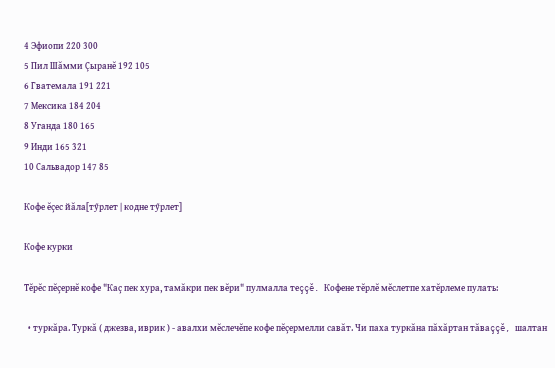4 Эфиопи 220 300
5 Пил Шăмми Çыранĕ 192 105
6 Гватемала 191 221
7 Мексика 184 204
8 Уганда 180 165
9 Инди 165 321
10 Сальвадор 147 85

Кофе ĕçес йăла[тӳрлет | кодне тӳрлет]

Кофе курки

Тĕрĕс пĕçернĕ кофе "Каç пек хура, тамăкри пек вĕри" пулмалла теççĕ. Кофене тĕрлĕ мĕслетпе хатĕрлеме пулать:

  • туркăра. Туркă ( джезва, иврик ) - авалхи мĕслечĕпе кофе пĕçермелли савăт. Чи паха туркăна пăхăртан тăваççĕ, шалтан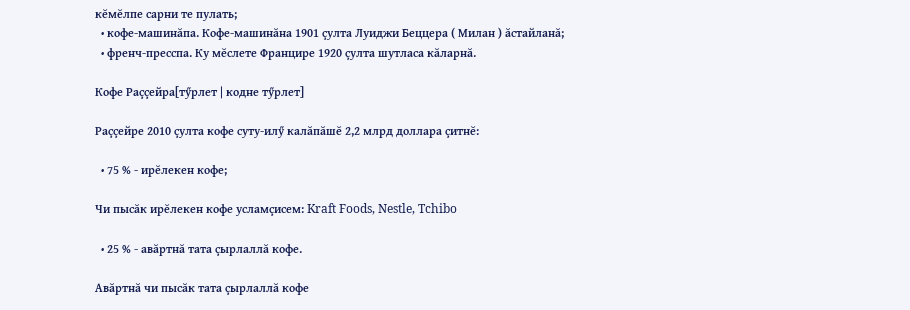кĕмĕлпе сарни те пулать;
  • кофе-машинăпа. Кофе-машинăна 1901 çулта Луиджи Беццера ( Милан ) ăстайланă;
  • френч-пресспа. Ку мĕслете Францире 1920 çулта шутласа кăларнă.

Кофе Раççейра[тӳрлет | кодне тӳрлет]

Раççейре 2010 çулта кофе суту-илӳ калăпăшĕ 2,2 млрд доллара çитнĕ:

  • 75 % - ирĕлекен кофе;

Чи пысăк ирĕлекен кофе усламçисем: Kraft Foods, Nestle, Tchibo

  • 25 % - авăртнă тата çырлаллă кофе.

Авăртнă чи пысăк тата çырлаллă кофе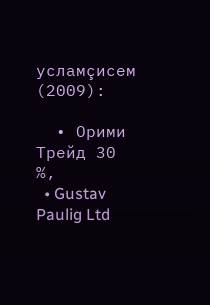усламçисем (2009):

  • Орими Трейд 30 %,
  • Gustav Paulig Ltd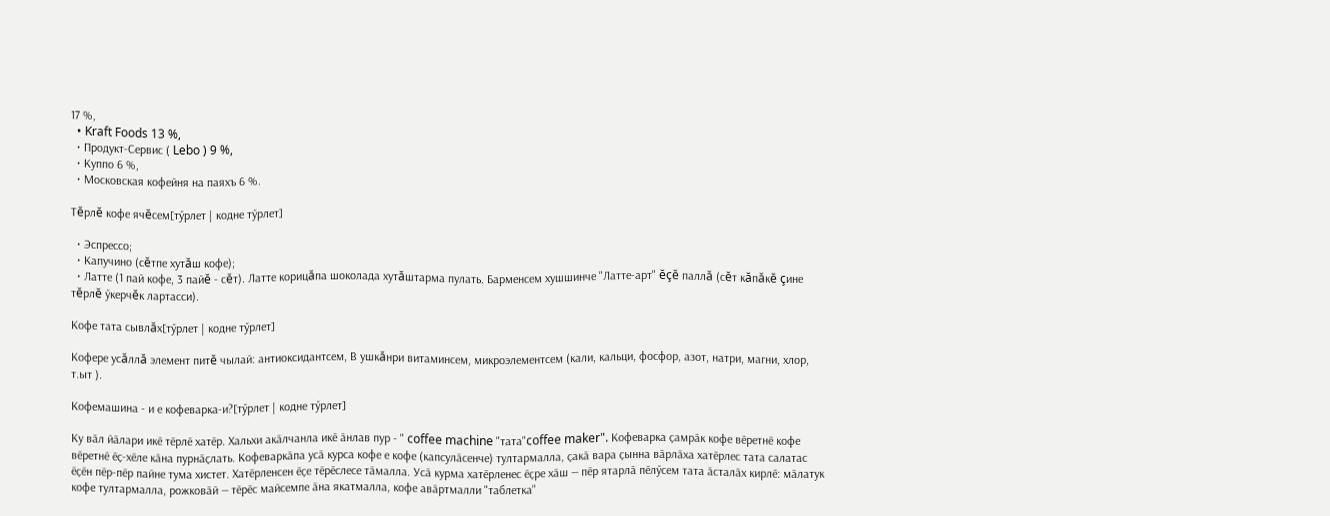17 %,
  • Kraft Foods 13 %,
  • Продукт-Сервис ( Lebo ) 9 %,
  • Куппо 6 %,
  • Московская кофейня на паяхъ 6 %.

Тĕрлĕ кофе ячĕсем[тӳрлет | кодне тӳрлет]

  • Эспрессо;
  • Капучино (сĕтпе хутăш кофе);
  • Латте (1 пай кофе, 3 пайĕ - сĕт). Латте корицăпа шоколада хутăштарма пулать. Барменсем хушшинче "Латте-арт" ĕçĕ паллă (сĕт кăпăкĕ çине тĕрлĕ ӳкерчĕк лартасси).

Кофе тата сывлăх[тӳрлет | кодне тӳрлет]

Кофере усăллă элемент питĕ чылай: антиоксидантсем, В ушкăнри витаминсем, микроэлементсем (кали, кальци, фосфор, азот, натри, магни, хлор, т.ыт ).

Кофемашина - и е кофеварка-и?[тӳрлет | кодне тӳрлет]

Ку вӑл йӑлари икӗ тӗрлӗ хатӗр. Хальхи акӑлчанла икӗ ӑнлав пур - " coffee machine "тата"coffee maker". Кофеварка ҫамрӑк кофе вӗретнӗ кофе вӗретнӗ ӗҫ-хӗле кӑна пурнӑҫлать. Кофеваркӑпа усӑ курса кофе е кофе (капсулӑсенче) тултармалла, ҫакӑ вара ҫынна вӑрлӑха хатӗрлес тата салатас ӗҫӗн пӗр-пӗр пайне тума хистет. Хатӗрленсен ӗҫе тӗрӗслесе тӑмалла. Усӑ курма хатӗрленес ӗҫре хӑш — пӗр ятарлӑ пӗлӳсем тата ӑсталӑх кирлӗ: мӑлатук кофе тултармалла, рожковӑй — тӗрӗс майсемпе ӑна якатмалла, кофе авӑртмалли "таблетка"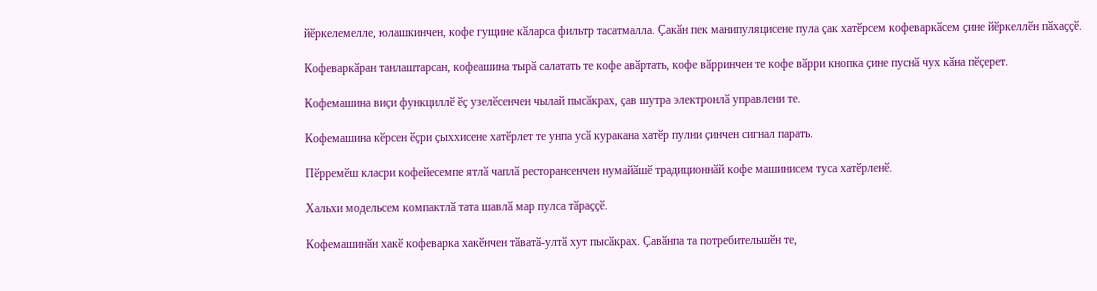йӗркелемелле, юлашкинчен, кофе гущине кӑларса фильтр тасатмалла. Ҫакӑн пек манипуляцисене пула ҫак хатӗрсем кофеваркӑсем ҫине йӗркеллӗн пӑхаҫҫӗ.

Кофеваркӑран танлаштарсан, кофеашина тырӑ салатать те кофе авӑртать, кофе вӑрринчен те кофе вӑрри кнопка ҫине пуснӑ чух кӑна пӗҫерет.

Кофемашина виҫи функциллӗ ӗҫ узелӗсенчен чылай пысӑкрах, ҫав шутра электронлӑ управлени те.

Кофемашина кӗрсен ӗҫри ҫыххисене хатӗрлет те унпа усӑ куракана хатӗр пулни ҫинчен сигнал парать.

Пӗрремӗш класри кофейесемпе ятлӑ чаплӑ ресторансенчен нумайӑшӗ традиционнӑй кофе машинисем туса хатӗрленӗ.

Хальхи модельсем компактлӑ тата шавлӑ мар пулса тӑраҫҫӗ.

Кофемашинӑн хакӗ кофеварка хакӗнчен тӑватӑ-ултӑ хут пысӑкрах. Ҫавӑнпа та потребительшӗн те,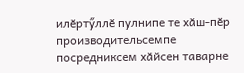илӗртӳллӗ пулнипе те хӑш-пӗр производительсемпе посредниксем хӑйсен таварне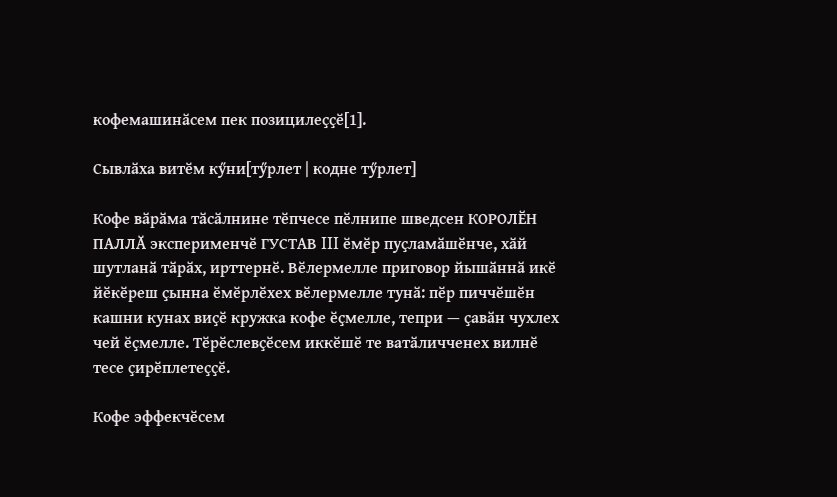кофемашинӑсем пек позицилеҫҫӗ[1].

Сывлӑха витӗм кӳни[тӳрлет | кодне тӳрлет]

Кофе вӑрӑма тӑсӑлнине тӗпчесе пӗлнипе шведсен КОРОЛӖН ПАЛЛӐ эксперименчӗ ГУСТАВ III ӗмӗр пуҫламӑшӗнче, хӑй шутланӑ тӑрӑх, ирттернӗ. Вӗлермелле приговор йышӑннӑ икӗ йӗкӗреш ҫынна ӗмӗрлӗхех вӗлермелле тунӑ: пӗр пиччӗшӗн кашни кунах виҫӗ кружка кофе ӗҫмелле, тепри — ҫавӑн чухлех чей ӗҫмелле. Тӗрӗслевҫӗсем иккӗшӗ те ватӑличченех вилнӗ тесе ҫирӗплетеҫҫӗ.

Кофе эффекчӗсем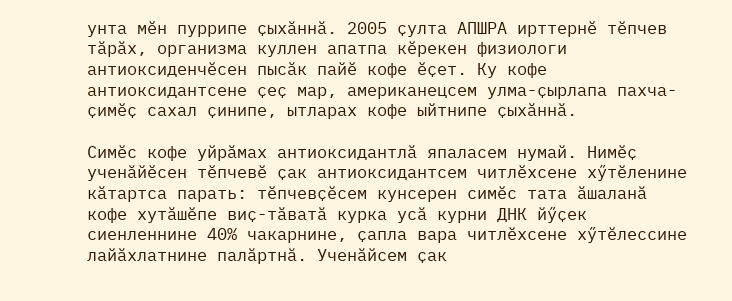унта мӗн пуррипе ҫыхӑннӑ. 2005 ҫулта АПШРА ирттернӗ тӗпчев тӑрӑх, организма куллен апатпа кӗрекен физиологи антиоксиденчӗсен пысӑк пайӗ кофе ӗҫет. Ку кофе антиоксидантсене ҫеҫ мар, американецсем улма-ҫырлапа пахча-ҫимӗҫ сахал ҫинипе, ытларах кофе ыйтнипе ҫыхӑннӑ.

Симӗс кофе уйрӑмах антиоксидантлӑ япаласем нумай. Нимӗҫ ученӑйӗсен тӗпчевӗ ҫак антиоксидантсем читлӗхсене хӳтӗленине кӑтартса парать: тӗпчевҫӗсем кунсерен симӗс тата ӑшаланӑ кофе хутӑшӗпе виҫ-тӑватӑ курка усӑ курни ДНК йӳҫек сиенленнине 40% чакарнине, ҫапла вара читлӗхсене хӳтӗлессине лайӑхлатнине палӑртнӑ. Ученӑйсем ҫак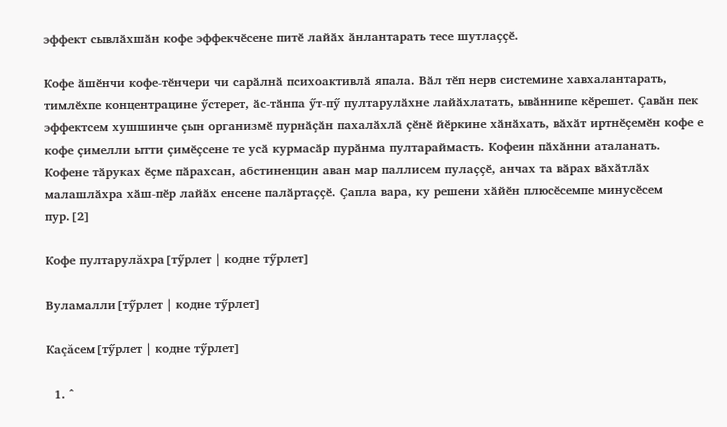эффект сывлӑхшӑн кофе эффекчӗсене питӗ лайӑх ӑнлантарать тесе шутлаҫҫӗ.

Кофе ӑшӗнчи кофе-тӗнчери чи сарӑлнӑ психоактивлӑ япала. Вӑл тӗп нерв системине хавхалантарать, тимлӗхпе концентрацине ӳстерет, ӑс-тӑнпа ӳт-пӳ пултарулӑхне лайӑхлатать, ывӑннипе кӗрешет. Ҫавӑн пек эффектсем хушшинче ҫын организмӗ пурнӑҫӑн пахалӑхлӑ ҫӗнӗ йӗркине хӑнӑхать, вӑхӑт иртнӗҫемӗн кофе е кофе ҫимелли ытти ҫимӗҫсене те усӑ курмасӑр пурӑнма пултараймасть. Кофеин пӑхӑнни аталанать. Кофене тӑруках ӗҫме пӑрахсан, абстиненцин аван мар паллисем пулаҫҫӗ, анчах та вӑрах вӑхӑтлӑх малашлӑхра хӑш-пӗр лайӑх енсене палӑртаҫҫӗ. Ҫапла вара, ку решени хӑйӗн плюсӗсемпе минусӗсем пур.[2]

Кофе пултарулăхра[тӳрлет | кодне тӳрлет]

Вуламалли[тӳрлет | кодне тӳрлет]

Каçăсем[тӳрлет | кодне тӳрлет]

  1. ^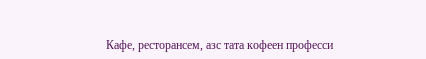Кафе, ресторансем, азс тата кофеен професси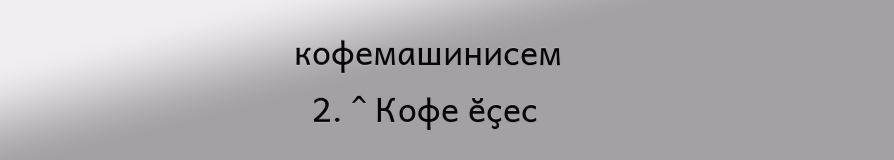кофемашинисем
  2. ^ Кофе ӗҫес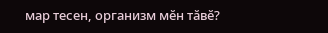мар тесен, организм мӗн тӑвӗ?